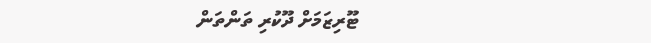ޓޫރިޒަމަށް ދޫކުރި ތަންތަން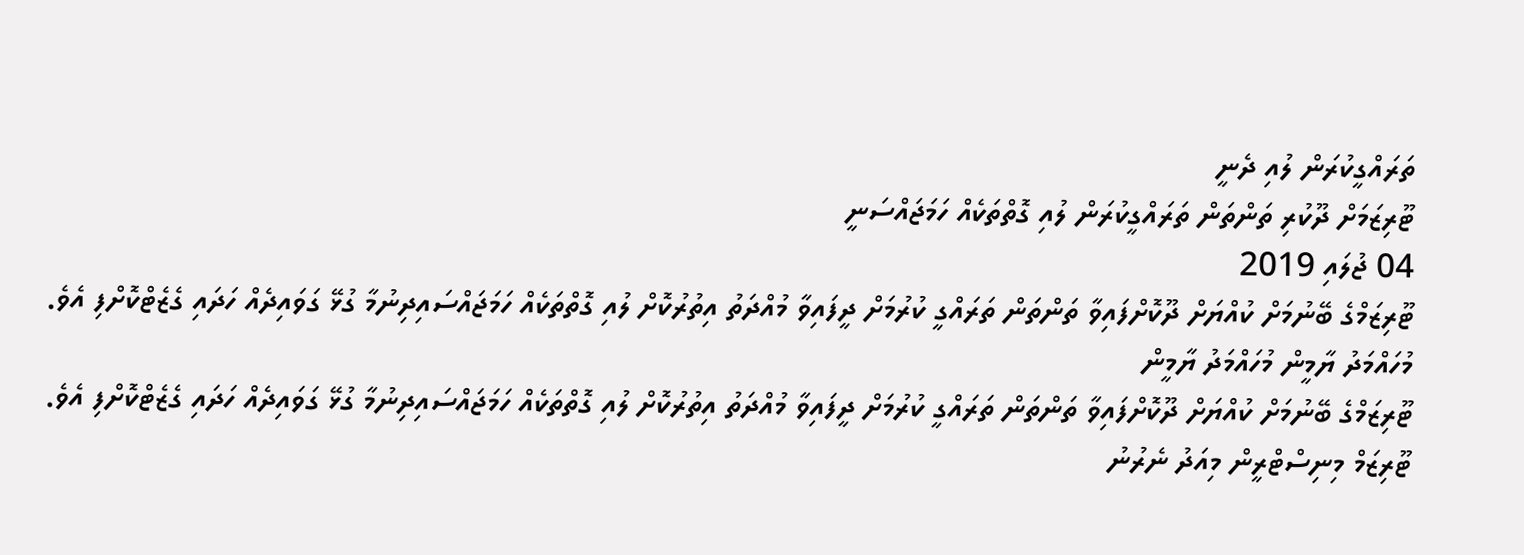ތަރައްގީކުރަން ލުއި ދެނީ
ޓޫރިޒަމަށް ދޫކުރި ތަންތަން ތަރައްގީކުރަން ލުއި ގޮތްތަކެއް ހަމަޖައްސަނީ
04 ޖުލައި 2019
ޓޫރިޒަމްގެ ބޭނުމަށް ކުއްޔަށް ދޫކޮށްފައިވާ ތަންތަން ތަރައްގީ ކުރުމަށް ދީފައިވާ މުއްދަތު އިތުރުކޮށް ލުއި ގޮތްތަކެއް ހަމަޖައްސައިދިނުމާ ގުޅޭ ގަވައިދެއް ހަދައި ގެޒެޓްކޮށްފި އެވެ.
މުހައްމަދު ޔާމީން މުހައްމަދު ޔާމީން
ޓޫރިޒަމްގެ ބޭނުމަށް ކުއްޔަށް ދޫކޮށްފައިވާ ތަންތަން ތަރައްގީ ކުރުމަށް ދީފައިވާ މުއްދަތު އިތުރުކޮށް ލުއި ގޮތްތަކެއް ހަމަޖައްސައިދިނުމާ ގުޅޭ ގަވައިދެއް ހަދައި ގެޒެޓްކޮށްފި އެވެ.
ޓޫރިޒަމް މިނިސްޓްރީން މިއަދު ނެރުނު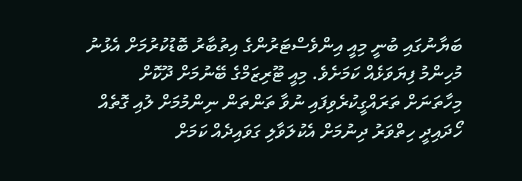ބަޔާނުގައި ބުނީ މިއީ އިންވެސްޓަރުންގެ އިތުބާރު ބޮޑުކުރުމަށް އެޅުނު މުހިންމު ފިޔަވަޅެއް ކަމަށެވެ. މިއީ ޓޫރިޒަމްގެ ބޭނުމަށް ދޫކޮށް މިހާތަނަށް ތަރައްގީކުރެވިފައި ނުވާ ތަންތަން ނިންމުމަށް ލުއި ގޮތެއް ހޯދައިދީ ހިތްވަރު ދިނުމަށް އެކުލަވާލި ގަވައިދެއް ކަމަށް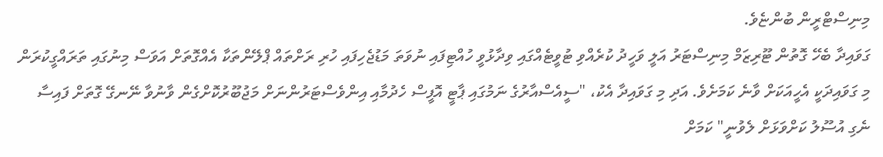މިނިސްޓްރީން ބުންޏެވެ.
ގަވައިދާ ބެހޭ ގޮތުން ޓޫރިޒަމް މިނިސްޓަރު އަލީ ވަހީދު ކުރެއްވި ޓުވީޓެއްގައި ވިދާޅުވީ ހުއްޓިފައި ނުވަތަ މަޑުޖެހިފައި ހުރި ރަށްތައް ޕްލޭންތަކާ އެއްގޮތަށް އަވަސް މިނުގައި ތަރައްގީކުރަން މި ގަވައިދަކީ އެހީއަކަށް ވާނެ ކަމަށެވެ. އަދި މި ގަވައިދާ އެކު، "ސީއެސްއާރުގެ ނަމުގައި ޕާޓީ އޮފީސް ހެދުމާއި އިންވެސްޓަރުންނަށް މަޖުބޫރުކޮށްގެން ވާނުވާ ނޭނގޭ ގޮތަށް ފައިސާ ނެގި އުސޫލު ކަށްވަޅަށް ލެވުނީ" ކަމަށް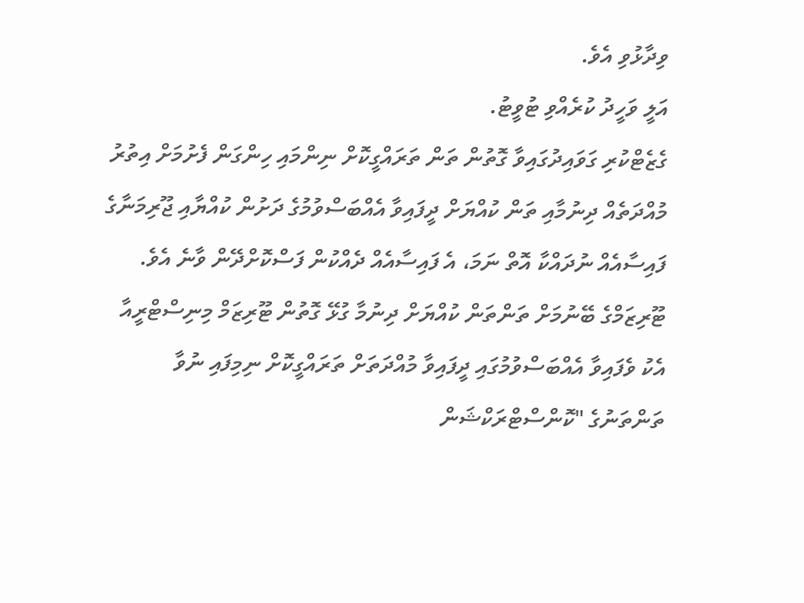ވިދާޅުވި އެވެ.
އަލީ ވަހީދު ކުރެއްވި ޓުވީޓު.
ގެޒެޓްކުރި ގަވައިދުގައިވާ ގޮތުން ތަން ތަރައްގީކޮށް ނިންމައި ހިންގަން ފެށުމަށް އިތުރު މުއްދަތެއް ދިނުމާއި ތަން ކުއްޔަށް ދީފައިވާ އެއްބަސްވުމުގެ ދަށުން ކުއްޔާއި ޖޫރިމަނާގެ ފައިސާއެއް ނުދައްކާ އޮތް ނަމަ، އެ ފައިސާއެއް ދެއްކުން ފަސްކޮށްދޭން ވާނެ އެވެ.
ޓޫރިޒަމްގެ ބޭނުމަށް ތަންތަން ކުއްޔަށް ދިނުމާ ގުޅޭ ގޮތުން ޓޫރިޒަމް މިނިސްޓްރީއާ އެކު ވެފައިވާ އެއްބަސްވުމުގައި ދީފައިވާ މުއްދަތަށް ތަރައްގީކޮށް ނިމިފައި ނުވާ ތަންތަނުގެ "ކޮންސްޓްރަކްޝަން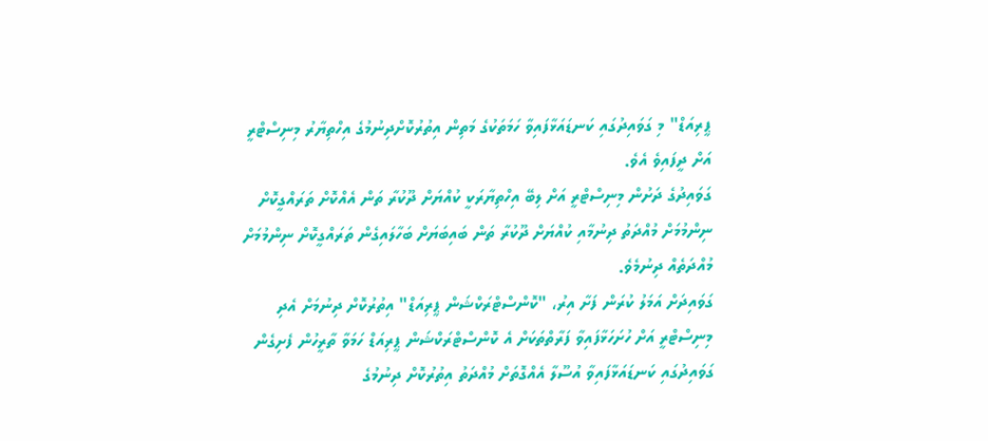ޕީރިއަޑް" މި ގަވައިދުގައި ކަނޑައަޅާފައިވާ ހަމަތަކުގެ މަތިން އިތުރުކޮށްދިނުމުގެ އިހްތިޔާރު މިނިސްޓްރީ އަށް ދީފައިވެ އެވެ.
ގަވައިދުގެ ދަށުން މިނިސްޓްރީ އަށް ލިބޭ އިހްތިޔާރަކީ ކުއްޔަށް ދޫކުރާ ތަން އެއްކޮށް ތަރައްގީކޮށް ނިންމުމަށް މުއްދަތު ދިނުމާއި ކުއްޔަށް ދޫކުރާ ތަން ބައިބަޔަށް ބަހާލައިގެން ތަރައްގީކޮށް ނިންމުމަށް މުއްދަތެއް ދިނުމެވެ.
ގަވައިދަށް އަމަލު ކުރަން ފަށާ އިރު، "ކޮންސްޓްރަކްޝަން ޕީރިއަޑް" އިތުރުކޮށް ދިނުމަށް އެދި މިނިސްޓްރީ އަށް ހުށަހަޅާފައިވާ ފަރާތްތަކަށް އެ ކޮންސްޓްރަކްޝަން ޕީރިއަޑް ހަމަވާ ތާރީހުން ފެށިގެން ގަވައިދުގައި ކަނޑައަޅާފައިވާ އުސޫލާ އެއްގޮތަށް މުއްދަތު އިތުރުކޮށް ދިނުމުގެ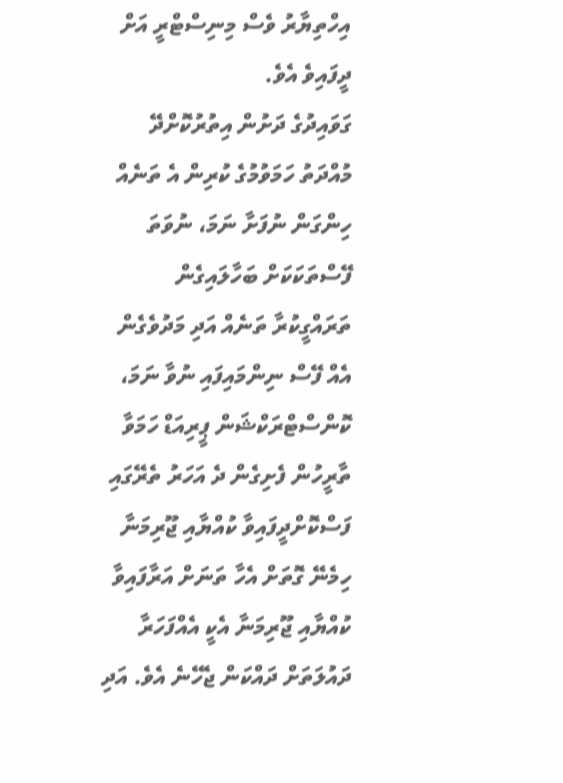އިހްތިޔާރު ވެސް މިނިސްޓްރީ އަށް ދީފައިވެ އެވެ.
ގަވައިދުގެ ދަށުން އިތުރުކޮށްދޭ މުއްދަތު ހަމަވުމުގެ ކުރިން އެ ތަނެއް ހިންގަން ނުފަށާ ނަމަ، ނުވަތަ ފޭސްތަކަކަށް ބަހާލައިގެން ތަރައްގީކުރާ ތަނެއް އަދި މަދުވެގެން އެއް ފޭސް ނިންމައިފައި ނުވާ ނަމަ، ކޮންސްޓްރަކްޝަން ޕީރިއަޑް ހަމަވާ ތާރީހުން ފެށިގެން ދެ އަހަރު ތެރޭގައި ފަސްކޮށްދީފައިވާ ކުއްޔާއި ޖޫރިމަނާ ހިމެނޭ ގޮތަށް އެހާ ތަނަށް އަރާފައިވާ ކުއްޔާއި ޖޫރިމަނާ އެކީ އެއްފަހަރާ ދައުލަތަށް ދައްކަން ޖެހޭނެ އެވެ. އަދި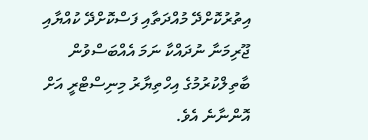އިތުރުކޮށްދޭ މުއްދަތާއި ފަސްކޮށްދޭ ކުއްޔާއި ޖޫރިމަނާ ނުދައްކާ ނަމަ އެއްބަސްވުން ބާތިލްކުރުމުގެ އިހްތިޔާރު މިނިސްޓްރީ އަށް އޮންނާނެ އެވެ.